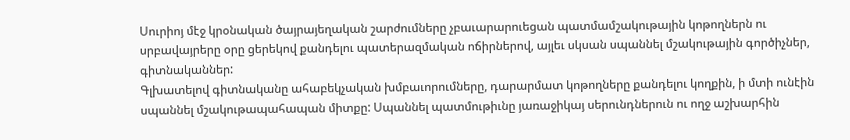Սուրիոյ մէջ կրօնական ծայրայեղական շարժումները չբաւարարուեցան պատմամշակութային կոթողներն ու սրբավայրերը օրը ցերեկով քանդելու պատերազմական ոճիրներով, այլեւ սկսան սպաննել մշակութային գործիչներ, գիտնականներ:
Գլխատելով գիտնականը ահաբեկչական խմբաւորումները, դարարմատ կոթողները քանդելու կողքին, ի մտի ունէին սպաննել մշակութապահապան միտքը: Սպաննել պատմութիւնը յառաջիկայ սերունդներուն ու ողջ աշխարհին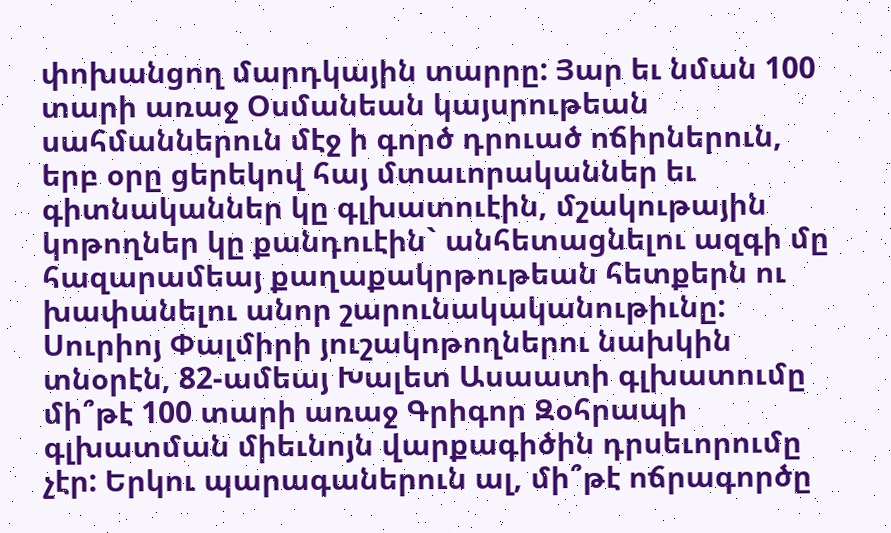փոխանցող մարդկային տարրը: Յար եւ նման 100 տարի առաջ Օսմանեան կայսրութեան սահմաններուն մէջ ի գործ դրուած ոճիրներուն, երբ օրը ցերեկով հայ մտաւորականներ եւ գիտնականներ կը գլխատուէին, մշակութային կոթողներ կը քանդուէին` անհետացնելու ազգի մը հազարամեայ քաղաքակրթութեան հետքերն ու խափանելու անոր շարունակականութիւնը:
Սուրիոյ Փալմիրի յուշակոթողներու նախկին տնօրէն, 82-ամեայ Խալետ Ասաատի գլխատումը մի՞թէ 100 տարի առաջ Գրիգոր Զօհրապի գլխատման միեւնոյն վարքագիծին դրսեւորումը չէր: Երկու պարագաներուն ալ, մի՞թէ ոճրագործը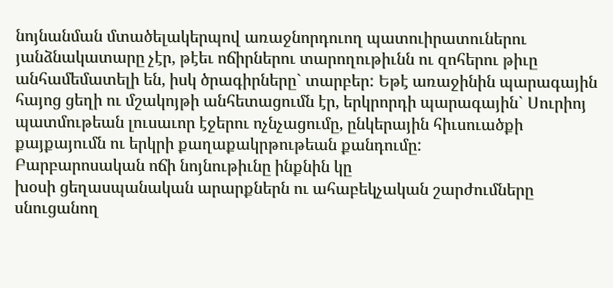նոյնանման մտածելակերպով առաջնորդուող պատուիրատուներու յանձնակատարը չէր, թէեւ ոճիրներու տարողութիւնն ու զոհերու թիւը անհամեմատելի են, իսկ ծրագիրները` տարբեր: Եթէ առաջինին պարագային հայոց ցեղի ու մշակոյթի անհետացումն էր, երկրորդի պարագային` Սուրիոյ պատմութեան լուսաւոր էջերու ոչնչացումը, ընկերային հիւսուածքի քայքայումն ու երկրի քաղաքակրթութեան քանդումը:
Բարբարոսական ոճի նոյնութիւնը ինքնին կը
խօսի ցեղասպանական արարքներն ու ահաբեկչական շարժումները սնուցանող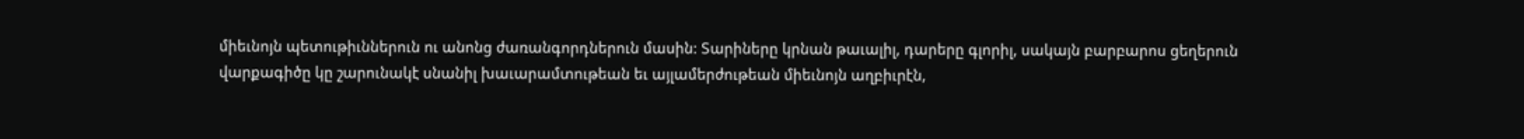միեւնոյն պետութիւններուն ու անոնց ժառանգորդներուն մասին: Տարիները կրնան թաւալիլ, դարերը գլորիլ, սակայն բարբարոս ցեղերուն վարքագիծը կը շարունակէ սնանիլ խաւարամտութեան եւ այլամերժութեան միեւնոյն աղբիւրէն,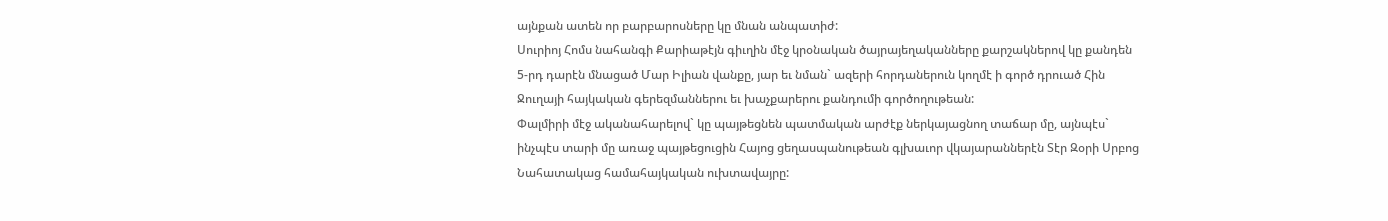այնքան ատեն որ բարբարոսները կը մնան անպատիժ:
Սուրիոյ Հոմս նահանգի Քարիաթէյն գիւղին մէջ կրօնական ծայրայեղականները քարշակներով կը քանդեն 5-րդ դարէն մնացած Մար Իլիան վանքը, յար եւ նման` ազերի հորդաներուն կողմէ ի գործ դրուած Հին Ջուղայի հայկական գերեզմաններու եւ խաչքարերու քանդումի գործողութեան:
Փալմիրի մէջ ականահարելով` կը պայթեցնեն պատմական արժէք ներկայացնող տաճար մը, այնպէս` ինչպէս տարի մը առաջ պայթեցուցին Հայոց ցեղասպանութեան գլխաւոր վկայարաններէն Տէր Զօրի Սրբոց Նահատակաց համահայկական ուխտավայրը: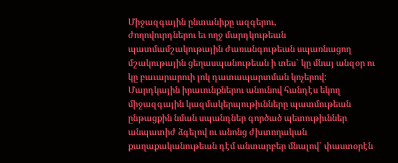Միջազգային ընտանիքը ազգերու,
ժողովուրդներու եւ ողջ մարդկութեան պատմամշակութային ժառանգութեան սպառնացող մշակութային ցեղասպանութեան ի տես` կը մնայ անզօր ու կը բաւարարուի լոկ դատապարտման կոչերով:
Մարդկային իրաւունքներու անունով հանդէս եկող միջազգային կազմակերպութիւնները պատմութեան ընթացքին նման սպանդներ գործած պետութիւններ անպատիժ ձգելով ու անոնց ժխտողական քաղաքականութեան դէմ անտարբեր մնալով` փաստօրէն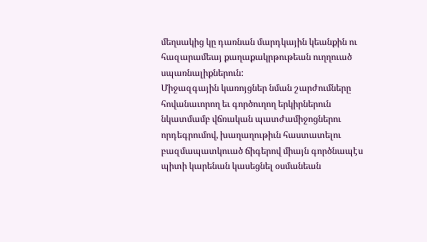մեղսակից կը դառնան մարդկային կեանքին ու հազարամեայ քաղաքակրթութեան ուղղուած սպառնալիքներուն:
Միջազգային կառոյցներ նման շարժումները հովանաւորող եւ գործուղող երկիրներուն նկատմամբ վճռական պատժամիջոցներու որդեգրումով, խաղաղութիւն հաստատելու բազմապատկուած ճիգերով միայն գործնապէս պիտի կարենան կասեցնել օսմանեան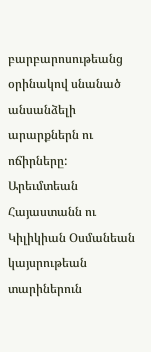բարբարոսութեանց օրինակով սնանած անսանձելի արարքներն ու ոճիրները:
Արեւմտեան Հայաստանն ու Կիլիկիան Օսմանեան կայսրութեան տարիներուն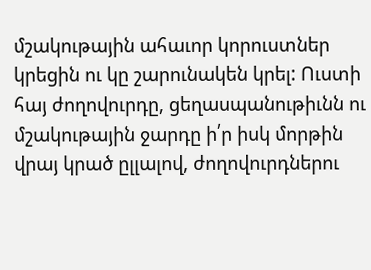մշակութային ահաւոր կորուստներ կրեցին ու կը շարունակեն կրել: Ուստի հայ ժողովուրդը, ցեղասպանութիւնն ու մշակութային ջարդը ի՛ր իսկ մորթին վրայ կրած ըլլալով, ժողովուրդներու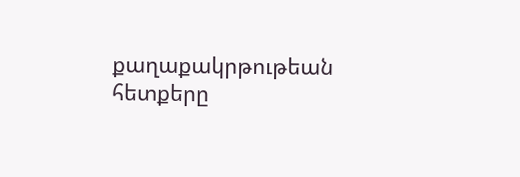քաղաքակրթութեան հետքերը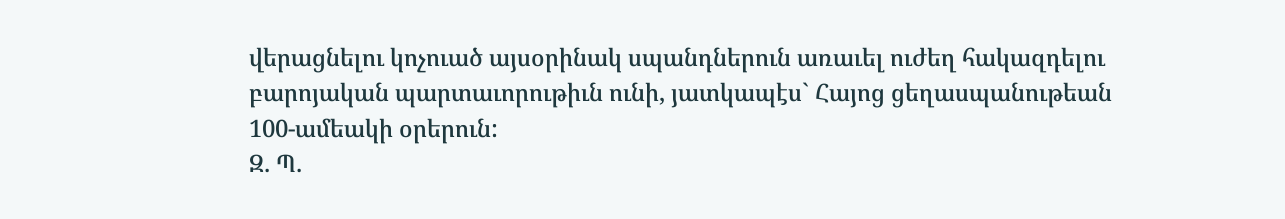վերացնելու կոչուած այսօրինակ սպանդներուն առաւել ուժեղ հակազդելու բարոյական պարտաւորութիւն ունի, յատկապէս` Հայոց ցեղասպանութեան
100-ամեակի օրերուն:
Զ. Պ.